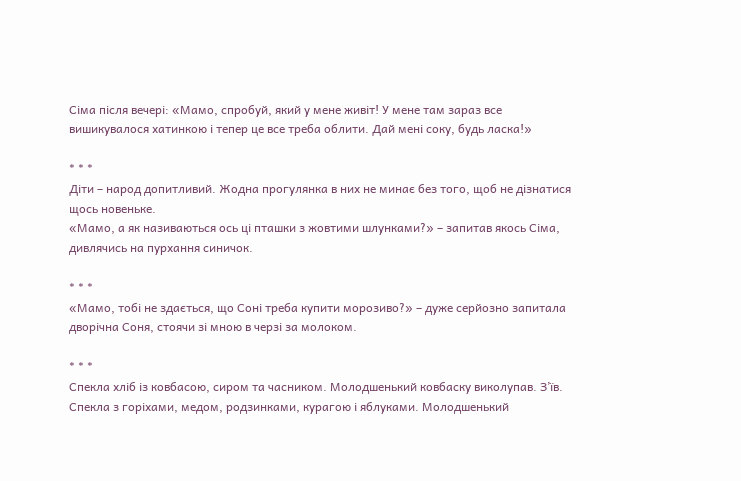Сіма після вечері: «Мамо, спробуй, який у мене живіт! У мене там зараз все вишикувалося хатинкою і тепер це все треба облити. Дай мені соку, будь ласка!»

* * *
Діти – народ допитливий. Жодна прогулянка в них не минає без того, щоб не дізнатися щось новеньке.
«Мамо, а як називаються ось ці пташки з жовтими шлунками?» – запитав якось Сіма, дивлячись на пурхання синичок.

* * *
«Мамо, тобі не здається, що Соні треба купити морозиво?» – дуже серйозно запитала дворічна Соня, стоячи зі мною в черзі за молоком.

* * *
Спекла хліб із ковбасою, сиром та часником. Молодшенький ковбаску виколупав. З’їв. Спекла з горіхами, медом, родзинками, курагою і яблуками. Молодшенький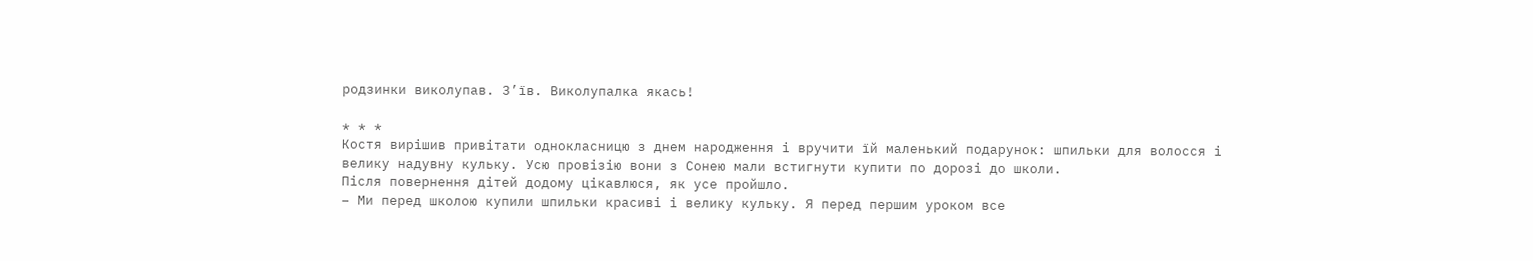родзинки виколупав. З’їв. Виколупалка якась!

* * *
Костя вирішив привітати однокласницю з днем народження і вручити їй маленький подарунок: шпильки для волосся і велику надувну кульку. Усю провізію вони з Сонею мали встигнути купити по дорозі до школи.
Після повернення дітей додому цікавлюся, як усе пройшло.
– Ми перед школою купили шпильки красиві і велику кульку. Я перед першим уроком все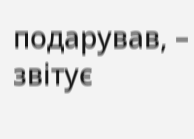подарував, – звітує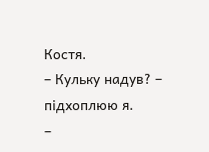Костя.
– Кульку надув? – підхоплюю я.
–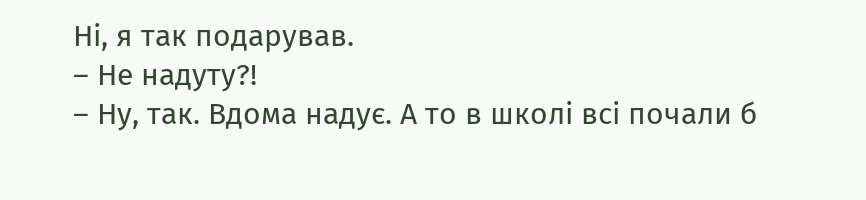Ні, я так подарував.
– Не надуту?!
– Ну, так. Вдома надує. А то в школі всі почали б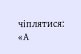чіплятися: «А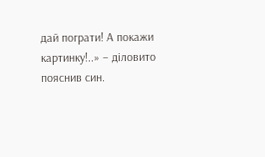дай пограти! А покажи картинку!..» – діловито пояснив син.